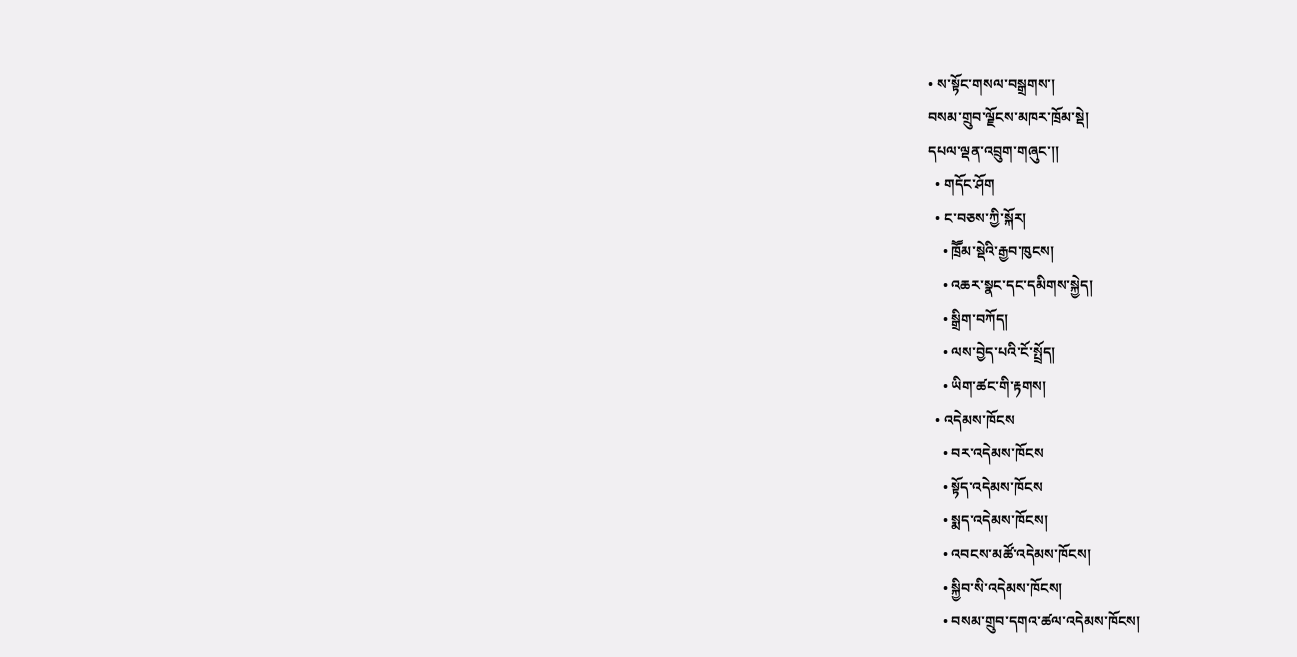• ས་སྟོང་གསལ་བསྒྲགས་།
བསམ་གྲུབ་ལྗོངས་མཁར་ཁྲོམ་སྡེ།
དཔལ་ལྡན་འབྲུག་གཞུང་།།
  • གདོང་ཤོག
  • ང་བཅས་ཀྱི་སྐོར།
    • ཁྲཽམ་སྡེའི་རྒྱབ་ཁུངས།
    • འཆར་སྣང་དང་དམིགས་སྐྱེད།
    • སྒྲིག་བཀོད།
    • ལས་བྱེད་པའི་ངོ་སྤྲོད།
    • ཡིག་ཚང་གི་རྟགས།
  • འདེམས་ཁོངས
    • བར་འདེམས་ཁོངས
    • སྟོད་འདེམས་ཁོངས
    • སྨད་འདེམས་ཁོངས།
    • འབངས་མཚོ་འདེམས་ཁོངས།
    • སྐྱིབ་སི་འདེམས་ཁོངས།
    • བསམ་གྲུབ་དགའ་ཚལ་འདེམས་ཁོངས།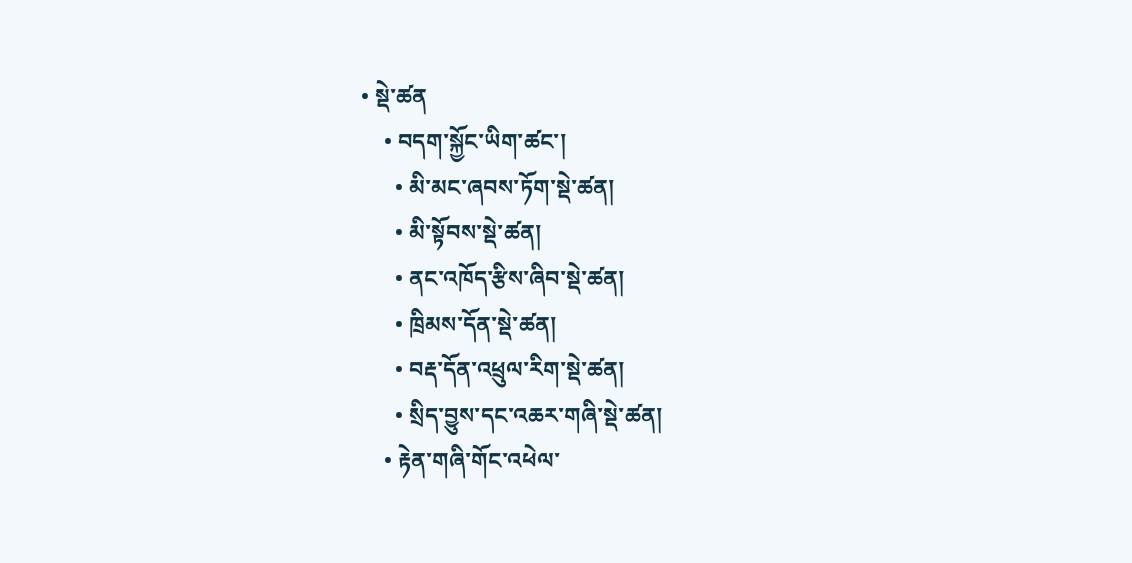• སྡེ་ཚན
    • བདག་སྐྱོང་ཡིག་ཚང་།
      • མི་མང་ཞབས་ཏོག་སྡེ་ཚན།
      • མི་སྟོབས་སྡེ་ཚན།
      • ནང་འཁོད་རྩིས་ཞིབ་སྡེ་ཚན།
      • ཁྲིམས་དོན་སྡེ་ཚན།
      • བརྡ་དོན་འཕྲུལ་རིག་སྡེ་ཚན།
      • སྲིད་བྱུས་དང་འཆར་གཞི་སྡེ་ཚན།
    • རྟེན་གཞི་གོང་འཕེལ་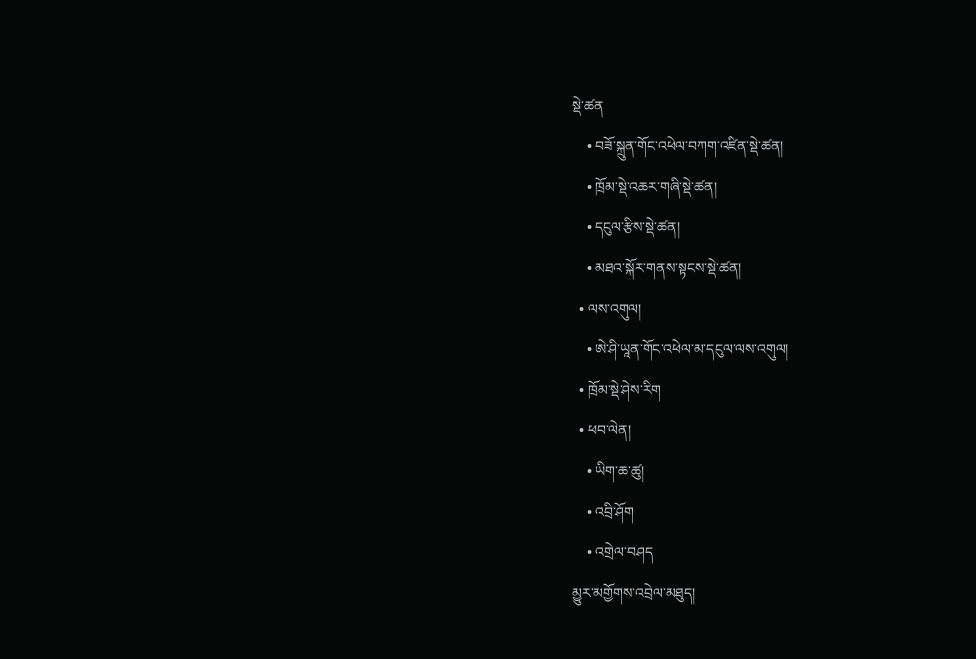སྡེ་ཚན
    • བཟོ་སྐྲུན་གོང་འཕེལ་བཀག་འཛིན་སྡེ་ཚན།
    • ཁྲོམ་སྡེ་འཆར་གཞི་སྡེ་ཚན།
    • དངུལ་རྩིས་སྡེ་ཚན།
    • མཐའ་སྐོར་གནས་སྟངས་སྡེ་ཚན།
  • ལས་འགུལ།
    • ཨེ་ཤི་ཡཱན་གོང་འཕེལ་མ་དངུལ་ལས་འགུལ།
  • ཁྲོམ་སྡེ་ཤེས་རིག
  • ཕབ་ལེན།
    • ཡིག་ཆ་ཚུ།
    • འབྲི་ཤོག
    • འགྲེལ་བཤད
མྱུར་མགྱོགས་འབྲེལ་མཐུད།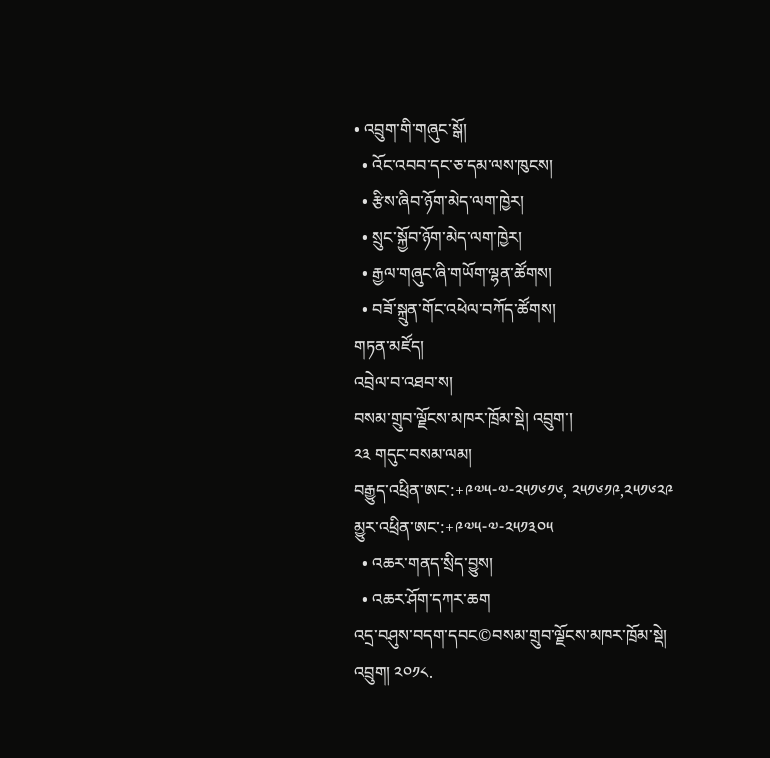• འབྲུག་གི་གཞུང་སྒོ།
  • འོང་འབབ་དང་ཅ་དམ་ལས་ཁུངས།
  • རྩིས་ཞིབ་ཉོག་མེད་ལག་ཁྱེར།
  • སྲུང་སྐྱོབ་ཉོག་མེད་ལག་ཁྱེར།
  • རྒྱལ་གཞུང་ཞི་གཡོག་ལྷན་ཚོགས།
  • བཟོ་སྐྲུན་གོང་འཕེལ་བཀོད་ཚོགས།
གཏན་མཛོད།
འབྲེལ་བ་འཐབ་ས།
བསམ་གྲུབ་ལྗོངས་མཁར་ཁྲོམ་སྡེ། འབྲུག་།
༢༣ གདུང་བསམ་ལམ།
བརྒྱུད་འཕྲིན་ཨང་:+༩༧༥-༧-༢༥༡༦༡༦, ༢༥༡༦༡༩,༢༥༡༦༢༩
མྱུར་འཕྲིན་ཨང་:+༩༧༥-༧-༢༥༡༣༠༥
  • འཆར་གནད་སྲིད་བྱུས།
  • འཆར་ཤོག་དཀར་ཆག
འདྲ་བཤུས་བདག་དབང©བསམ་གྲུབ་ལྗོངས་མཁར་ཁྲོམ་སྡེ། འབྲུག། ༢༠༡༨.